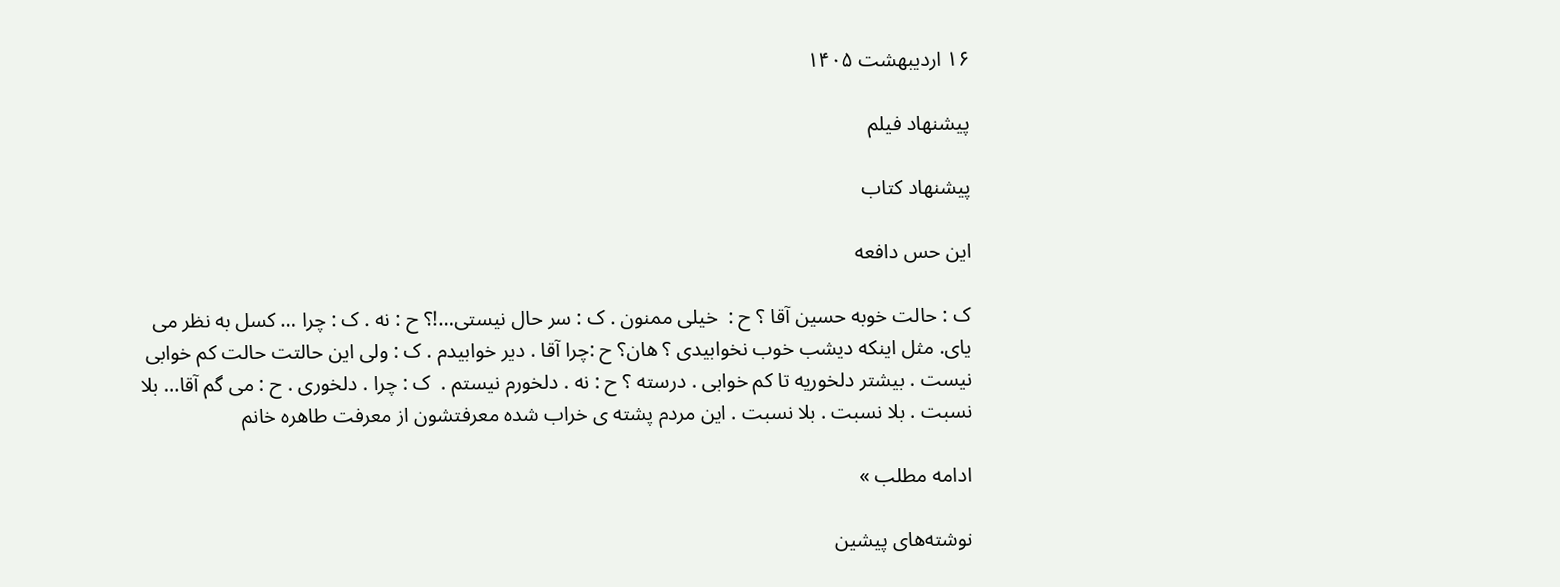۱۶ اردیبهشت ۱۴۰۵

پیشنهاد فیلم

پیشنهاد کتاب

این حس دافعه

ک : حالت خوبه حسین آقا ؟ ح :  خیلی ممنون . ک : سر حال نیستی…!؟ ح : نه . ک : چرا … کسل به نظر می یای. مثل اینکه دیشب خوب نخوابیدی ؟ هان؟ ح :چرا آقا . دیر خوابیدم . ک : ولی این حالتت حالت کم خوابی نیست . بیشتر دلخوریه تا کم خوابی . درسته ؟ ح : نه . دلخورم نیستم .  ک : چرا . دلخوری . ح : می گم آقا‌… بلا نسبت . بلا نسبت . بلا نسبت . این مردم پشته ی خراب شده معرفتشون از معرفت طاهره خانم

ادامه مطلب »

نوشته‌های پیشین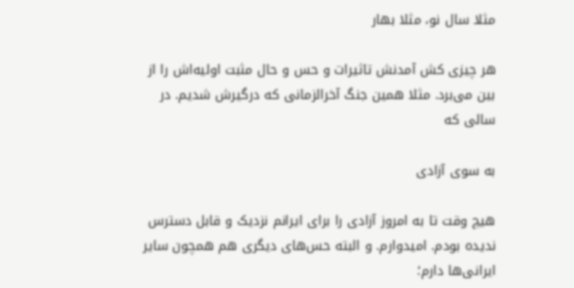مثلا سال نو، مثلا بهار

هر چیزی کش آمدنش تاثیرات و حس و حال مثبت اولیه‌اش را از بین می‌برد. مثلا همین جنگ آخرالزمانی که درگیرش شدیم. در سالی که

به سوی آزادی

هیچ وقت تا به امروز آزادی را برای ایرانم نزدیک و قابل دسترس ندیده بودم. امیدوارم. و البته حس‌های دیگری هم همچون سایر ایرانی‌ها دارم؛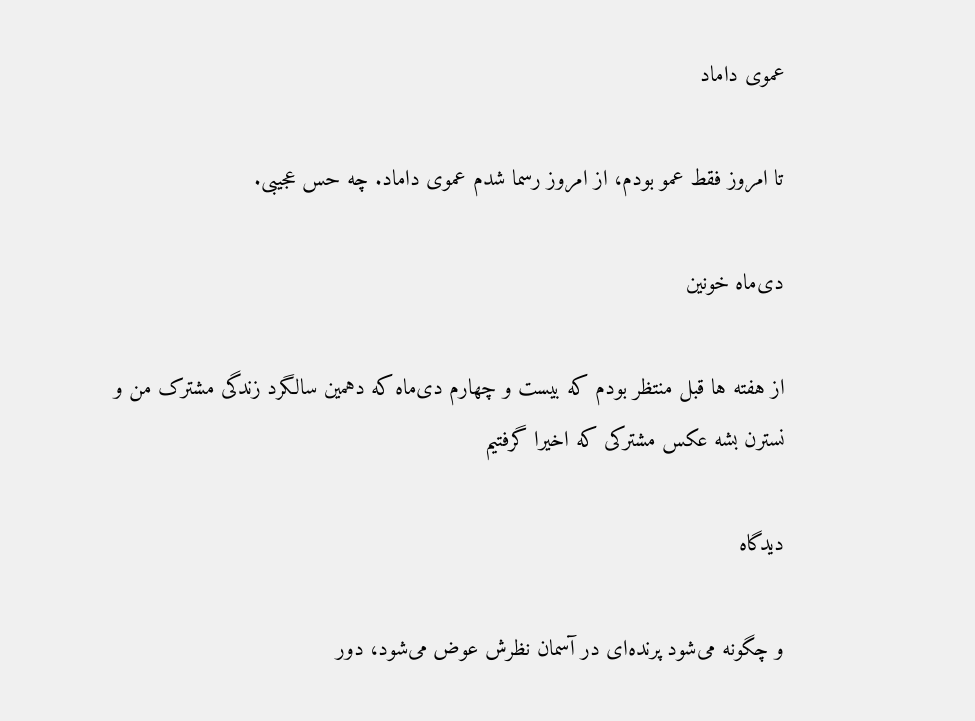عموی داماد

تا امروز فقط عمو بودم، از امروز رسما شدم عموی داماد. چه حس عجیبی.

دی‌ماه خونین

از هفته ها قبل منتظر بودم که بیست و چهارم دی‌ماه که دهمین سالگرد زندگی مشترک من و نسترن بشه عکس مشترکی که اخیرا گرفتیم

دیدگاه

و چگونه می‌شود پرنده‌ای در آسمان نظرش عوض می‌شود، دور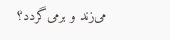می‌زند و برمی‌گردد؟